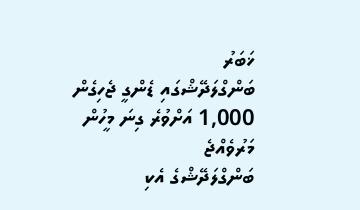ޚަބަރު
ބަންގްލަދޭޝްގައި ޑެންގީ ޖެހިގެން 1,000 އަށްވުރެ ގިނަ މީހުން މަރުވެއްޖެ
ބަންގްލަދޭޝްގެ އެކި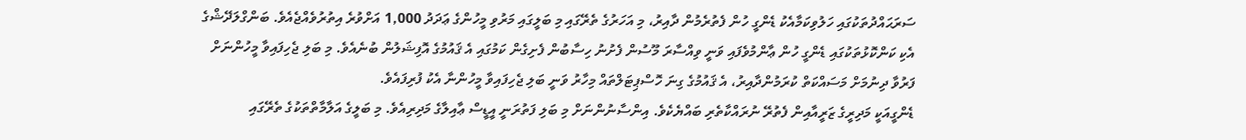ސަރަޙައްދުތަކުގައި ހަލުވިކަމާއެކު ޑެންގީ ހުން ފެތުރެމުން ދާއިރު، މި އަހަރުގެ ތެރޭގައި މި ބަލީގައި މަރުވި މީހުންގެ ޢަދަދު 1,000 އަށްވުރެ އިތުރުވެއްޖެއެވެ. ބަންގްލަދޭޝްގެ އެކި ކަންކޮޅުތަކުގައި ޑެންގީ ހުން ޢާންމުވެފައި ވަނީ ވިއްސާރަ މޫސުން ފެށުނު ހިސާބުން ފެށިގެން ކަމުގައި އެ ޤައުމުގެ އޮފިޝަލުން ބުނެއެވެ. މި ބަލި ޖެހިފައިވާ މީހުންނަށް ފަރުވާ ދިނުމަށް މަސައްކަތް ކުރަމުންދާއިރު، އެ ޤައުމުގެ ގިނަ ހޮސްޕިޓަލްތައް މިހާރު ވަނީ ބަލި ޖެހިފައިވާ މީހުންނާ އެކު ފުރިފައެވެ.
ޑެންގީއަކީ މަދިރީގެ ޒަރީއާއިން ފެތުރޭ ނުރައްކާތެރި ބައްޔެކެވެ. އިންސާނުންނަށް މި ބަލި ފަތުރަނީ އީޑީސް ޢާއިލާގެ މަދިރިއެވެ. މި ބަލީގެ އަލާމާތްތަކުގެ ތެރޭގައި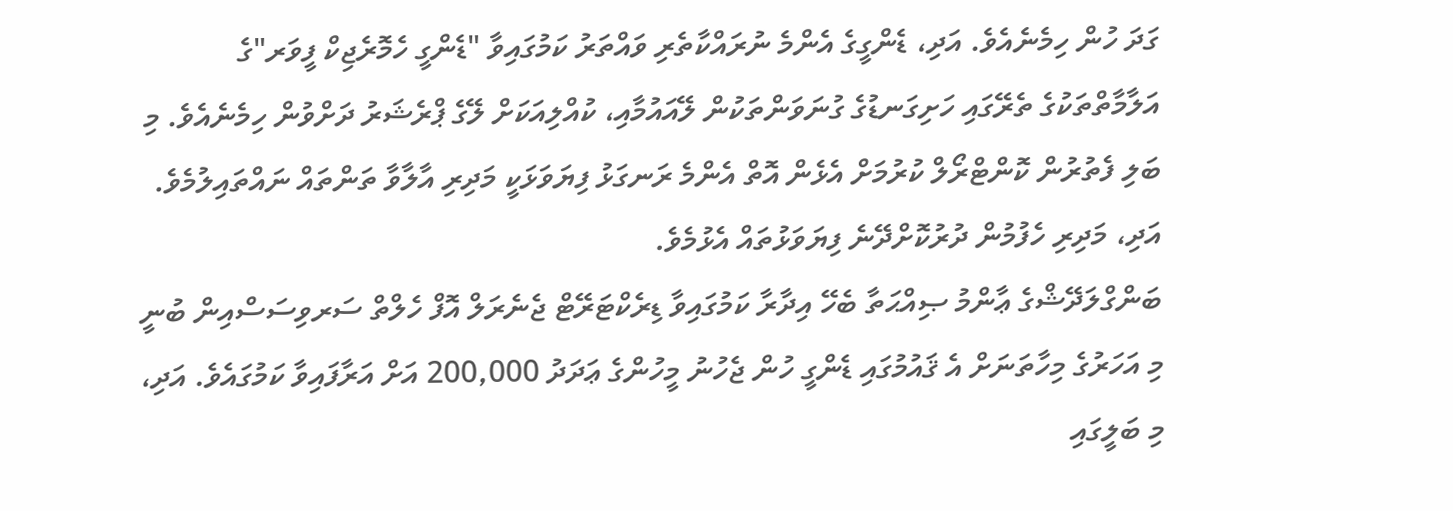ގަދަ ހުން ހިމެނެއެވެ. އަދި، ޑެންގީގެ އެންމެ ނުރައްކާތެރި ވައްތަރު ކަމުގައިވާ "ޑެންގީ ހެމޮރެޖިކް ފީވަރ"ގެ އަލާމާތްތަކުގެ ތެރޭގައި ހަށިގަނޑުގެ ގުނަވަންތަކުން ލޭއައުމާއި، ކުއްލިއަކަށް ލޭގެ ޕްރެޝަރު ދަށްވުން ހިމެނެއެވެ. މި ބަލި ފެތުރުން ކޮންޓްރޯލް ކުރުމަށް އެޅެން އޮތް އެންމެ ރަނގަޅު ފިޔަވަޅަކީ މަދިރި އާލާވާ ތަންތައް ނައްތައިލުމެވެ. އަދި، މަދިރި ހެފުމުން ދުރުކޮށްދޭނެ ފިޔަވަޅުތައް އެޅުމެވެ.
ބަންގްލަދޭޝްގެ ޢާންމު ޞިއްޙަތާ ބެހޭ އިދާރާ ކަމުގައިވާ ޑިރެކްޓަރޭޓް ޖެނެރަލް އޮފް ހެލްތް ސަރވިސަސްއިން ބުނީ މި އަހަރުގެ މިހާތަނަށް އެ ޤައުމުގައި ޑެންގީ ހުން ޖެހުނު މީހުންގެ ޢަދަދު 200,000 އަށް އަރާފައިވާ ކަމުގައެވެ. އަދި، މި ބަލީގައި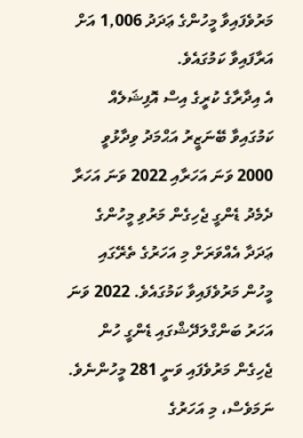މަރުވެފައިވާ މީހުންގެ ޢަދަދު 1,006 އަށް އަރާފައިވާ ކަމުގައެވެ.
އެ އިދާރާގެ ކުރީގެ އިސް އޮފިޝަލެއް ކަމުގައިވާ ބޭނަޒީރު އަޙްމަދު ވިދާޅުވީ 2000 ވަނަ އަހަރާއި 2022 ވަނަ އަހަރާ ދެމެދު ޑެންގީ ޖެހިގެން މަރުވި މީހުންގެ ޢަދަދާ އެއްވަރަށް މި އަހަރުގެ ތެރޭގައި މީހުން މަރުވެފައިވާ ކަމުގައެވެ. 2022 ވަނަ އަހަރު ބަންގްލަދޭޝްގައި ޑެންގީ ހުން ޖެހިގެން މަރުވެފައި ވަނީ 281 މީހުންނެވެ. ނަމަވެސް، މި އަހަރުގެ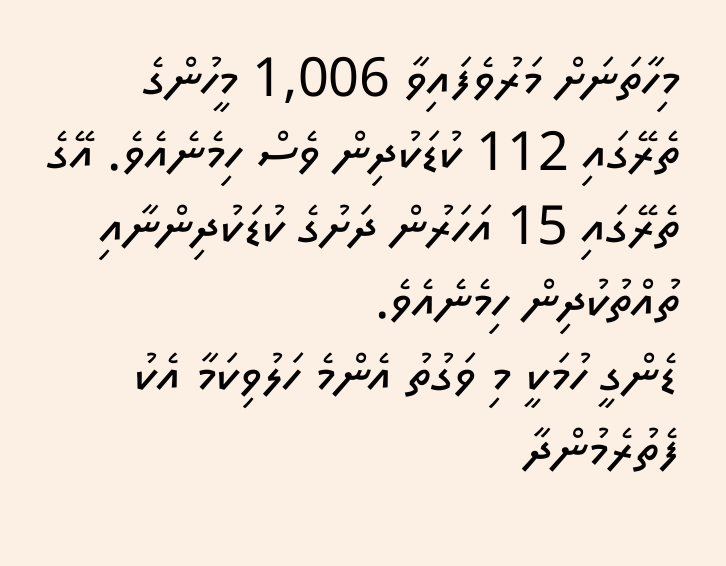މިހާތަނަށް މަރުވެފައިވާ 1,006 މީހުންގެ ތެރޭގައި 112 ކުޑަކުދިން ވެސް ހިމެނެއެވެ. އޭގެ ތެރޭގައި 15 އަހަރުން ދަށުގެ ކުޑަކުދިންނާއި ތުއްތުކުދިން ހިމެނެއެވެ.
ޑެންގީ ހުމަކީ މި ވަގުތު އެންމެ ހަލުވިކަމާ އެކު ފެތުރެމުންދާ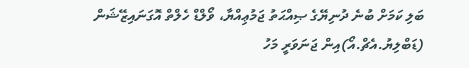ބަލި ކަމަށް ބުނެ ދުނިޔޭގެ ޞިއްޙަތު ޖަމުޢިއްޔާ، ވޯލްޑް ހެލްތް އޮގަނައިޒޭޝަން (ޑަބްލިޔު.އެޗް.އޯ)އިން ޖަނަވަރީ މަހު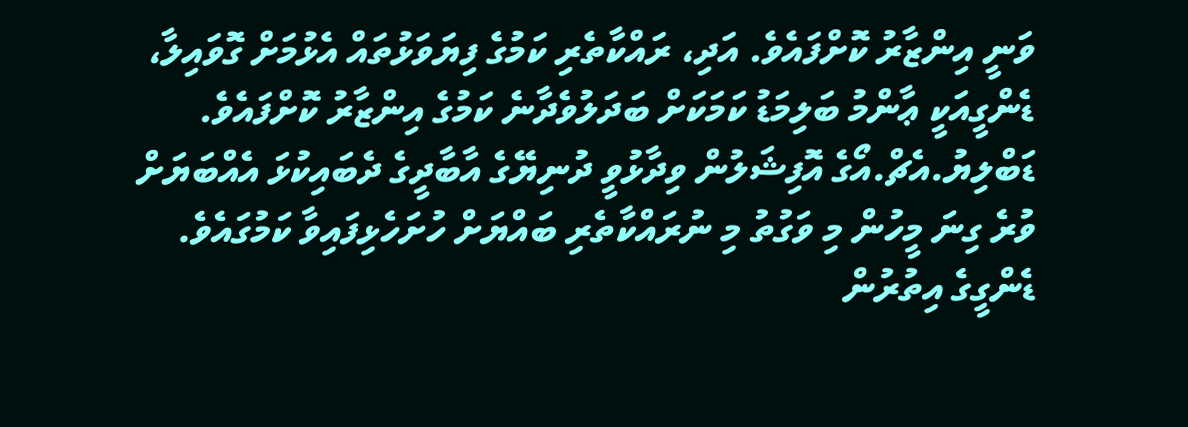ވަނީ އިންޒާރު ކޮށްފައެވެ. އަދި، ރައްކާތެރި ކަމުގެ ފިޔަވަޅުތައް އެޅުމަށް ގޮވައިލާ، ޑެންގީއަކީ ޢާންމު ބަލިމަޑު ކަމަކަށް ބަދަލުވެދާނެ ކަމުގެ އިންޒާރު ކޮށްފައެވެ.
ޑަބްލިޔު.އެޗް.އޯގެ އޮފިޝަލުން ވިދާޅުވީ ދުނިޔޭގެ އާބާދީގެ ދެބައިކުޅަ އެއްބަޔަށް ވުރެ ގިނަ މީހުން މި ވަގުތު މި ނުރައްކާތެރި ބައްޔަށް ހުށަހެޅިފައިވާ ކަމުގައެވެ. ޑެންގީގެ އިތުރުން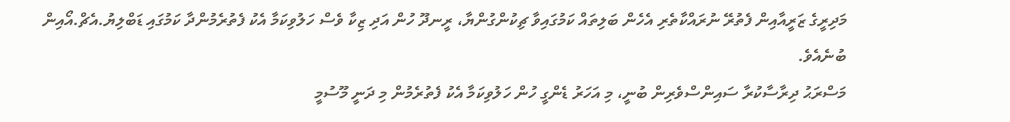މަދިރީގެ ޒަރީއާއިން ފެތުރޭ ނުރައްކާތެރި އެހެން ބަލިތައް ކަމުގައިވާ ޗިކުންގުންޔާ، ރީނދޫ ހުން އަދި ޒިކާ ވެސް ހަލުވިކަމާ އެކު ފެތުރެމުންދާ ކަމުގައި ޑަބްލިޔު.އެޗް.އޯއިން ބުނެއެވެ.
މަސްރަޙު ދިރާސާކުރާ ސައިންސްވެރިން ބުނީ، މި އަހަރު ޑެންގީ ހުން ހަލުވިކަމާ އެކު ފެތުރެމުން މި ދަނީ މޫސުމީ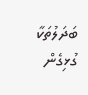ބަދަލުތަކާ ގުޅިގެން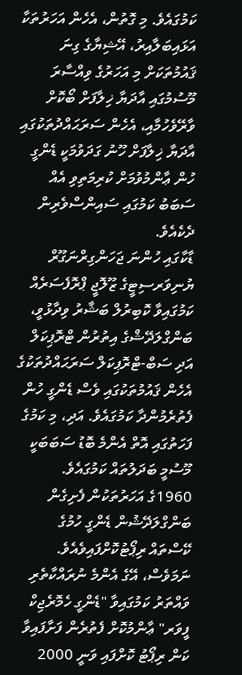ކަމުގައެވެ. މި ގޮތުން، އެހެން އަހަރުތަކާ އަޅައިބަލާއިރު، އޭޝިޔާގެ ގިނަ ޤައުމުތަކަށް މި އަހަރުގެ ވިއްސާރަ މޫސުމުގައި އާދަޔާ ޚިލާފަށް ބޯކޮށް ވާރޭވެހުމާއި، އެހެން ސަރަޙައްދުތަކުގައި އާދަޔާ ޚިލާފަށް ހޫނު ގަދަވުމަކީ ޑެންގީ ހުން ޢާންމުވުމަށް ކުރިމަތިވި އެއް ސަބަބު ކަމުގައި ސައިންސްވެރިން ދެކެއެވެ.
ޑާކާގައި ހުންނަ ޖަހަންގިރްނަގޫރް ޔުނިވަރސިޓީގެ ޒޫލޮޖީ ޕްރޮފެސަރެއް ކަމުގައިވާ ކޮބިރުލް ބަޝާރު ވިދާޅުވީ، ބަންގްލަދޭޝްގެ އިތުރުން ޓްރޮޕިކަލް އަދި ސަބް-ޓްރޮޕިކަލް ސަރަޙައްދުތަކުގެ އެހެން ޤައުމުތަކުގައި ވެސް ޑެންގީ ހުން ފެތުރެމުންދާ ކަމުގައެވެ. އަދި، މި ކަމުގެ ފަހަތުގައި އޮތް އެންމެ ބޮޑު ސަބަބަކީ މޫސުމީ ބަދަލުތައް ކަމުގައެވެ.
1960ގެ އަހަރުތަކުން ފެށިގެން ބަންގްލަދޭޝުން ޑެންގީ ހުމުގެ ކޭސްތައް ރިޕޯޓުކޮށްފައިވެއެވެ. ނަމަވެސް، އޭގެ އެންމެ ނުރައްކާތެރި ވައްތަރު ކަމުގައިވާ "ޑެންގީ ހެމޮރެޖިކް ފީވަރ" ޢާންމުކޮށް ފެތުރެން ފަށާފައިވާ ކަން ރިޕޯޓު ކޮށްފައި ވަނީ 2000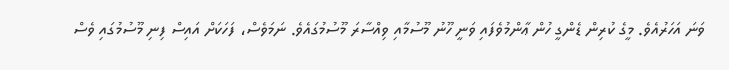ވަނަ އަހަރުއެވެ. މީގެ ކުރިން ޑެންގީ ހުން ޢާންމުވެފައި ވަނީ ހޫނު މޫސުމާއި ވިއްސާރަ މޫސުމުގައެވެ. ނަމަވެސް، ފަހަކަށް އައިސް ފިނި މޫސުމުގައި ވެސް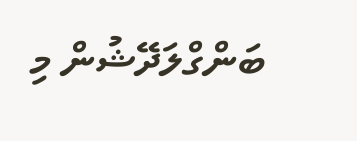ބަންގްލަދޭޝުން މި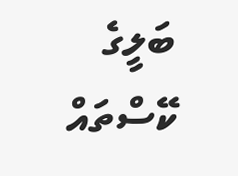ބަލީގެ ކޭސްތައް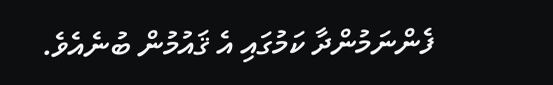ފެންނަމުންދާ ކަމުގައި އެ ޤައުމުން ބުނެއެވެ.